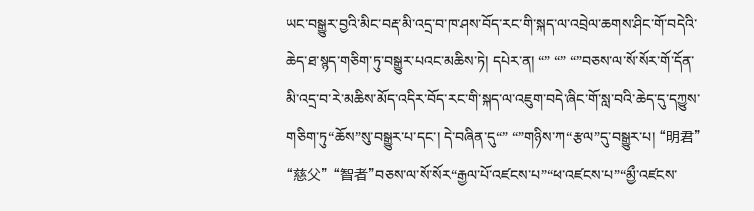ཡང་བསྒྱུར་བྱའི་མིང་བརྡ་མི་འདྲ་བ་ཁ་ཤས་བོད་རང་གི་སྐད་ལ་འབྲེལ་ཆགས་ཤིང་གོ་བདེའི་ཆེད་ཐ་སྙད་གཅིག་ཏུ་བསྒྱུར་པའང་མཆིས་ཏེ། དཔེར་ན། “” “” “”བཅས་ལ་སོ་སོར་གོ་དོན་མི་འདྲ་བ་རེ་མཆིས་མོད་འདིར་བོད་རང་གི་སྐད་ལ་འཇུག་བདེ་ཞིང་གོ་སླ་བའི་ཆེད་དུ་དཀྱུས་གཅིག་ཏུ“ཆོས”སུ་བསྒྱུར་པ་དང་། དེ་བཞིན་དུ“” “”གཉིས་ཀ“རྩལ”དུ་བསྒྱུར་པ། “明君” “慈父” “智者”བཅས་ལ་སོ་སོར“རྒྱལ་པོ་འཛངས་པ”“ཕ་འཛངས་པ”“མྱྀ་འཛངས་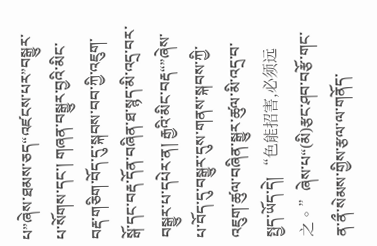པ”ཞེས་ཐམས་ཅད“འཛངས་པར”བསྒྱུར་པ་སོགས་དང་། གཞན་བསྒྱུར་བྱའི་མིང་བརྡ་གཅིག་བོད་དུ་སྐབས་བབ་ཀྱི་འཇུག་སྒོ་དང་བརྡ་དོན་བཞིན་ཐ་སྙད་མི་འདྲ་བར་བསྒྱུར་པ་དཔེར་ན། རྒྱའི་མིང་བརྡ“”ཞེས་པ་བོད་དུ་བསྒྱུར་དུས་གནས་སྐབས་ཀྱི་འཇུག་ཚུལ་བཞིན་སྒྱུར་ཚུལ་མི་འདྲ་བ་སྤྱད་ཡོད་དེ། “色能招害,必须远之。”ཞེས་པ“(མི)རྩང་ཤབ་བརྩོ་གང་ན་ནྀ་སེམས་གྱིས་རྩལ་ལ་གནོད་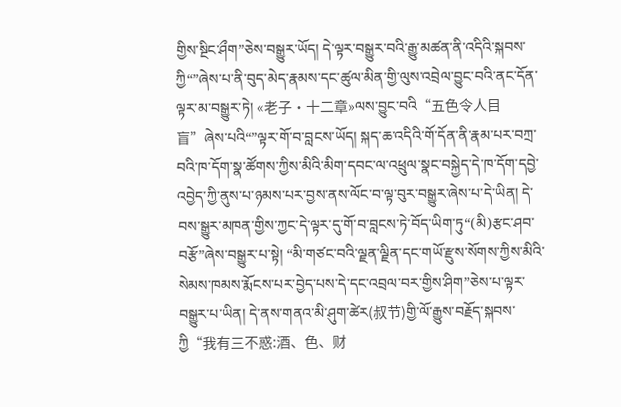གྱིས་སྔིང་ཤྀག”ཅེས་བསྒྱུར་ཡོད། དེ་ལྟར་བསྒྱུར་བའི་རྒྱུ་མཚན་ནི་འདིའི་སྐབས་ཀྱི“”ཞེས་པ་ནི་བུད་མེད་རྣམས་དང་ཚུལ་མིན་གྱི་ལུས་འབྲེལ་བྱུང་བའི་ནང་དོན་ལྟར་མ་བསྒྱུར་ཏེ། «老子·十二章»ལས་བྱུང་བའི“五色令人目盲”ཞེས་པའི“”ལྟར་གོ་བ་བླངས་ཡོད། སྐད་ཆ་འདིའི་གོ་དོན་ནི་རྣམ་པར་བཀྲ་བའི་ཁ་དོག་སྣ་ཚོགས་ཀྱིས་མིའི་མིག་དབང་ལ་འཕྲུལ་སྣང་བསྐྱེད་དེ་ཁ་དོག་དབྱེ་འབྱེད་ཀྱི་ནུས་པ་ཉམས་པར་བྱས་ནས་ལོང་བ་ལྟ་བུར་བསྒྱུར་ཞེས་པ་དེ་ཡིན། དེ་བས་སྒྱུར་མཁན་གྱིས་ཀྱང་དེ་ལྟར་དུ་གོ་བ་བླངས་ཏེ་བོད་ཡིག་ཏུ“(མི)རྩང་ཤབ་བརྩོ”ཞེས་བསྒྱུར་པ་སྟེ། “མི་གཙང་བའི་ལྗན་ལྗིན་དང་གཡོ་རྫུས་སོགས་ཀྱིས་མིའི་སེམས་ཁམས་རྨོངས་པར་བྱེད་པས་དེ་དང་འབྲལ་བར་གྱིས་ཤིག”ཅེས་པ་ལྟར་བསྒྱུར་པ་ཡིན། དེ་ནས་གནའ་མི་ཤུག་ཚེར(叔节)གྱི་ལོ་རྒྱུས་བརྗོད་སྐབས་ཀྱི“我有三不惑:酒、色、财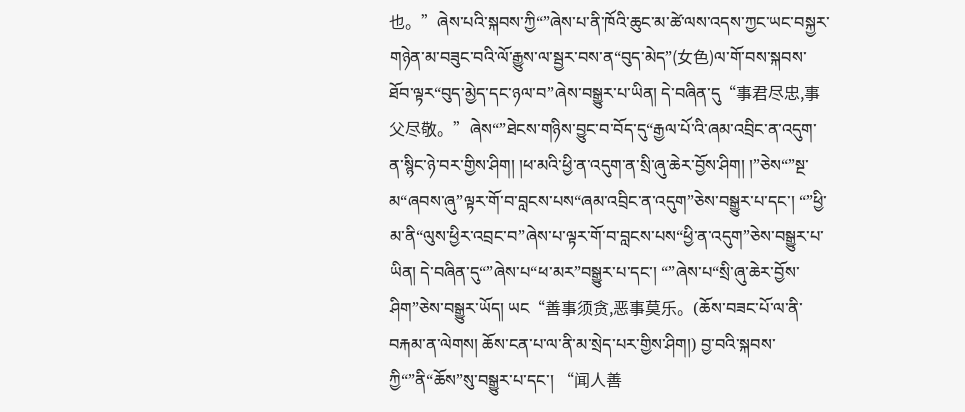也。”ཞེས་པའི་སྐབས་ཀྱི“”ཞེས་པ་ནི་ཁོའི་ཆུང་མ་ཚེ་ལས་འདས་ཀྱང་ཡང་བསྐྱར་གཉེན་མ་བཟུང་བའི་ལོ་རྒྱུས་ལ་སྦྱར་བས་ན“བུད་མེད”(女色)ལ་གོ་བས་སྐབས་ཐོབ་ལྟར“བུད་མྱེད་དང་ཉལ་བ”ཞེས་བསྒྱུར་པ་ཡིན། དེ་བཞིན་དུ“事君尽忠,事父尽敬。”ཞེས“”ཐེངས་གཉིས་བྱུང་བ་བོད་དུ“རྒྱལ་པོ་འི་ཞམ་འབྲིང་ན་འདུག་ན་སྙིང་ཉེ་བར་གྱིས་ཤིག། །ཕ་མའི་ཕྱི་ན་འདུག་ན་སྲི་ཞུ་ཆེར་བྱོས་ཤིག། །”ཅེས“”སྔ་མ“ཞབས་ཞུ”ལྟར་གོ་བ་བླངས་པས“ཞམ་འབྲིང་ན་འདུག”ཅེས་བསྒྱུར་པ་དང་། “”ཕྱི་མ་ནི“ལུས་ཕྱིར་འབྲང་བ”ཞེས་པ་ལྟར་གོ་བ་བླངས་པས“ཕྱི་ན་འདུག”ཅེས་བསྒྱུར་པ་ཡིན། དེ་བཞིན་དུ“”ཞེས་པ“ཕ་མར”བསྒྱུར་པ་དང་། “”ཞེས་པ“སྲི་ཞུ་ཆེར་བྱོས་ཤིག”ཅེས་བསྒྱུར་ཡོད། ཡང“善事须贪,恶事莫乐。(ཆོས་བཟང་པོ་ལ་ནི་བརྐམ་ན་ལེགས། ཆོས་ངན་པ་ལ་ནི་མ་སྲེད་པར་གྱིས་ཤིག།) བྱ་བའི་སྐབས་ཀྱི“”ནི“ཆོས”སུ་བསྒྱུར་པ་དང་། “闻人善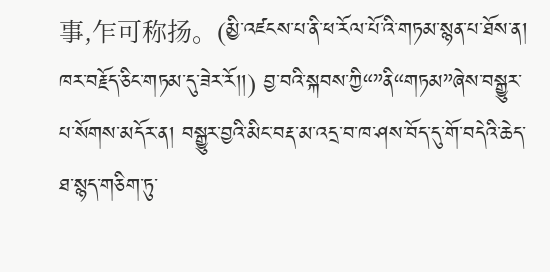事,乍可称扬。(མྱི་འཛངས་པ་ནི་ཕ་རོལ་པོ་འི་གཏམ་སྙན་པ་ཐོས་ན། ཁར་བརྗོད་ཅིང་གཏམ་དུ་ཟེར་རོ།།) བྱ་བའི་སྐབས་ཀྱི“”ནི“གཏམ”ཞེས་བསྒྱུར་པ་སོགས་མདོར་ན། བསྒྱུར་བྱའི་མིང་བརྡ་མ་འདྲ་བ་ཁ་ཤས་བོད་དུ་གོ་བདེའི་ཆེད་ཐ་སྙད་གཅིག་ཏུ་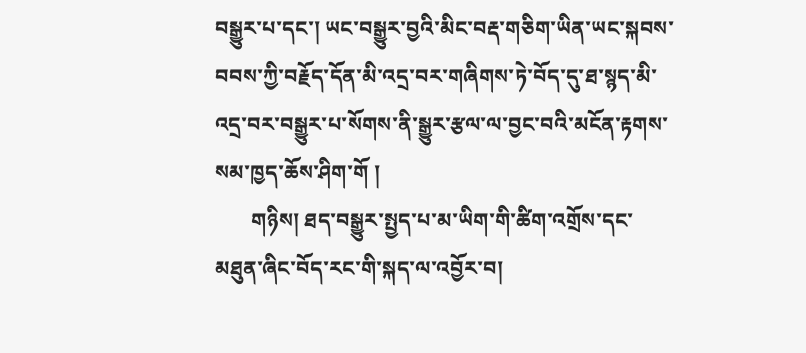བསྒྱུར་པ་དང་། ཡང་བསྒྱུར་བྱའི་མིང་བརྡ་གཅིག་ཡིན་ཡང་སྐབས་བབས་ཀྱི་བརྗོད་དོན་མི་འདྲ་བར་གཞིགས་ཏེ་བོད་དུ་ཐ་སྙད་མི་འདྲ་བར་བསྒྱུར་པ་སོགས་ནི་སྒྱུར་རྩལ་ལ་བྱང་བའི་མངོན་རྟགས་སམ་ཁྱད་ཆོས་ཤིག་གོ །
       གཉིས། ཐད་བསྒྱུར་སྤྱད་པ་མ་ཡིག་གི་ཚིག་འགྲོས་དང་མཐུན་ཞིང་བོད་རང་གི་སྐད་ལ་འབྱོར་བ།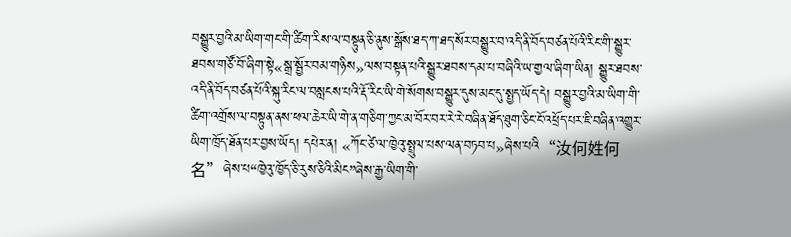བསྒྱུར་བྱའི་མ་ཡིག་གང་གི་ཚིག་རིས་ལ་བསྟུན་ཅི་ནུས་སྒོས་ཐད་ཀ་ཐད་སོར་བསྒྱུར་བ་འདི་ནི་བོད་བཙན་པོའི་རིང་གི་སྒྱུར་ཐབས་གཙོ་བོ་ཞིག་སྟེ«སྒྲ་སྦྱོར་བམ་གཉིས»ལས་བསྟན་པའི་སྒྱུར་ཐབས་དམ་པ་བཞིའི་ཡ་གྱལ་ཞིག་ཡིན། སྒྱུར་ཐབས་འདི་ནི་བོད་བཙན་པོའི་སྐུ་རིང་ལ་བསླངས་པའི་རྡོ་རིང་ཡི་གེ་སོགས་བསྒྱུར་དུས་མང་དུ་སྤྱད་ཡོད་དེ། བསྒྱུར་བྱའི་མ་ཡིག་གི་ཚིག་འགྲོས་ལ་བསྟུན་ནས་ཕལ་ཆེར་ཡི་གེ་ན་གཅིག་ཀྱང་མ་བོར་བར་རེ་རེ་བཞིན་ཐོད་ཐུག་ཅིང་ངོ་འཕྲོད་པར་ཇི་བཞིན་འགྱུར་ཡིག་ཁྲོད་ཐོན་པར་བྱས་ཡོད། དཔེར་ན། «ཀོང་ཙེ་ལ་ཁྱེའུ་སྤྲུལ་པས་ལན་བཏབ་པ»ཞེས་པའི“汝何姓何名”ཞེས་པ“ཁྱེའུ་ཁྱོད་ཅི་རུས་ཅིའི་མིང”ཞེས་རྒྱ་ཡིག་གི་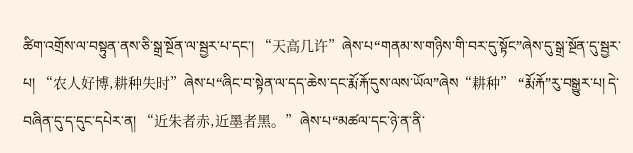ཚིག་འགྲོས་ལ་བསྟུན་ནས་ཅི་སྒྲ་སྔོན་ལ་སྦྱར་པ་དང་། “天高几许”ཞེས་པ“གནམ་ས་གཉིས་གི་བར་དུ་སྟོང”ཞེས་དུ་སྒྲ་སྔོན་དུ་སྦྱར་པ། “农人好博,耕种失时”ཞེས་པ“ཞིང་བ་སྟེན་ལ་དད་ཆེས་དང་རྨོ་རྐོ་དུས་ལས་ཡོལ”ཞེས“耕种” “རྨོ་རྐོ”རུ་བསྒྱུར་པ། དེ་བཞིན་དུ་ད་དུང་དཔེར་ན། “近朱者赤,近墨者黑。”ཞེས་པ“མཚལ་དང་ཉེ་ན་ནི་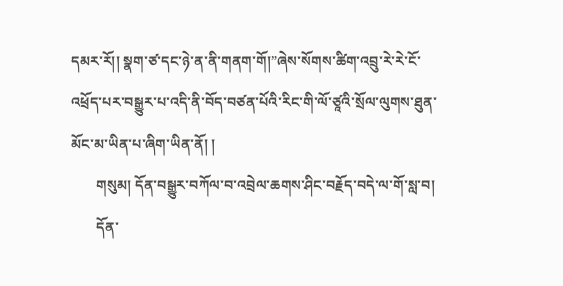དམར་རོ།། སྣག་ཙ་དང་ཉེ་ན་ནི་གནག་གོ།”ཞེས་སོགས་ཚིག་འབྲུ་རེ་རེ་ངོ་འཕྲོད་པར་བསྒྱུར་པ་འདི་ནི་བོད་བཙན་པོའི་རིང་གི་ལོ་ཙཱའི་སྲོལ་ལུགས་ཐུན་མོང་མ་ཡིན་པ་ཞིག་ཡིན་ནོ། །
       གསུམ། དོན་བསྒྱུར་བཀོལ་བ་འབྲེལ་ཆགས་ཤིང་བརྗོད་བདེ་ལ་གོ་སླ་བ།
       དོན་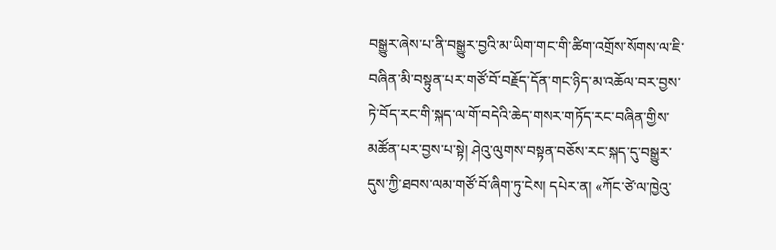བསྒྱུར་ཞེས་པ་ནི་བསྒྱུར་བྱའི་མ་ཡིག་གང་གི་ཚིག་འགྲོས་སོགས་ལ་ཇི་བཞིན་མི་བསྟུན་པར་གཙོ་བོ་བརྗོད་དོན་གང་ཉིད་མ་འཆོལ་བར་བྱས་ཏེ་བོད་རང་གི་སྐད་ལ་གོ་བདེའི་ཆེད་གསར་གཏོད་རང་བཞིན་གྱིས་མཚོན་པར་བྱས་པ་སྟེ། ཤེའུ་ལུགས་བསྟན་བཅོས་རང་སྐད་དུ་བསྒྱུར་དུས་ཀྱི་ཐབས་ལམ་གཙོ་བོ་ཞིག་ཏུ་ངེས། དཔེར་ན། «ཀོང་ཙེ་ལ་ཁྱེའུ་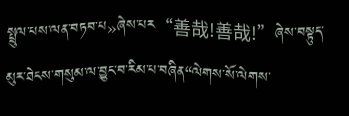སྤྲུལ་པས་ལན་བཏབ་པ»ཞེས་པར“善哉!善哉!”ཞེས་བསྟུད་མུར་ཐེངས་གསུམ་ལ་བྱུང་བ་རིམ་པ་བཞིན“ལེགས་སོ་ལེགས་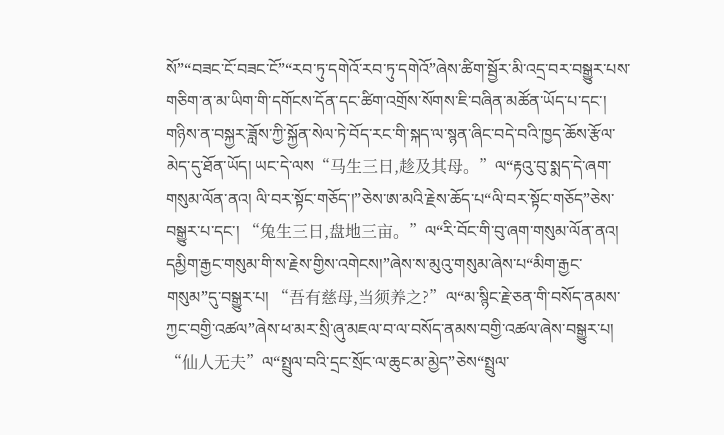སོ”“བཟང་ངོ་བཟང་ངོ”“རབ་ཏུ་དགེའོ་རབ་ཏུ་དགེའོ”ཞེས་ཚིག་སྦྱོར་མི་འདྲ་བར་བསྒྱུར་པས་གཅིག་ན་མ་ཡིག་གི་དགོངས་དོན་དང་ཚིག་འགྲོས་སོགས་ཇི་བཞིན་མཚོན་ཡོད་པ་དང་། གཉིས་ན་བསྐྱར་ཟློས་ཀྱི་སྐྱོན་སེལ་ཏེ་བོད་རང་གི་སྐད་ལ་སྙན་ཞིང་བདེ་བའི་ཁྱད་ཆོས་རྩོལ་མེད་དུ་ཐོན་ཡོད། ཡང་དེ་ལས“马生三日,趁及其母。”ལ“རྟའུ་བུ་སྨད་དེ་ཞག་གསུམ་ལོན་ནའ། ལི་བར་སྟོང་གཅོད་།”ཅེས་ཨ་མའི་རྗེས་ཆོད་པ“ལི་བར་སྟོང་གཅོད”ཅེས་བསྒྱུར་པ་དང་། “兔生三日,盘地三亩。”ལ“རི་བོང་གི་བུ་ཞག་གསུམ་ལོན་ནའ། དམྱིག་རྒྱང་གསུམ་གི་ས་རྗེས་གྱིས་འགེངས།”ཞེས་ས་མུའུ་གསུམ་ཞེས་པ“མིག་རྒྱང་གསུམ”དུ་བསྒྱུར་པ། “吾有慈母,当须养之?”ལ“མ་སྙིང་རྗེ་ཅན་གི་བསོད་ནམས་ཀྱང་བགྱི་འཚལ”ཞེས་ཕ་མར་སྲི་ཞུ་མཇལ་བ་ལ་བསོད་ནམས་བགྱི་འཚལ་ཞེས་བསྒྱུར་པ། “仙人无夫”ལ“སྤྲུལ་བའི་དྲང་སྲོང་ལ་ཆུང་མ་མྱེད”ཅེས“སྤྲུལ་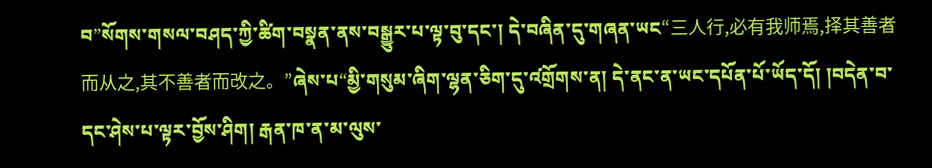བ”སོགས་གསལ་བཤད་ཀྱི་ཚིག་བསྣན་ནས་བསྒྱུར་པ་ལྟ་བུ་དང་། དེ་བཞིན་དུ་གཞན་ཡང“三人行,必有我师焉,择其善者而从之,其不善者而改之。”ཞེས་པ“མྱི་གསུམ་ཞིག་ལྷན་ཅིག་དུ་འ༹གྲོགས་ན། དེ་ནང་ན་ཡང་དཔོན་པོ་ཡོད་དོ། །བདེན་བ་དང་ཤེས་པ་ལྟར་བྱོས་ཤིག། རྒན་ཁ་ན་མ་ལུས་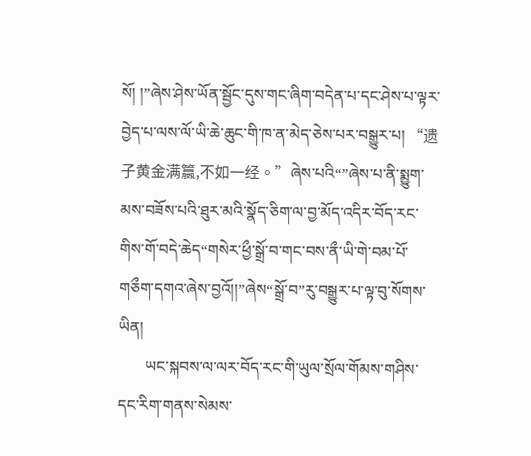སོ། །”ཞེས་ཤེས་ཡོན་སྦྱོང་དུས་གང་ཞིག་བདེན་པ་དང་ཤེས་པ་ལྟར་བྱེད་པ་ལས་ལོ་ཡི་ཆེ་ཆུང་གི་ཁ་ན་མེད་ཅེས་པར་བསྒྱུར་པ། “遗子黄金满籝,不如一经。”ཞེས་པའི“”ཞེས་པ་ནི་སྨྱུག་མས་བཟོས་པའི་ཐུར་མའི་སྣོད་ཅིག་ལ་བྱ་མོད་འདིར་བོད་རང་གིས་གོ་བདེ་ཆེད“གསེར་ཕྱྀ་སྒྲོ་བ་གང་བས་ནྀ་ཡི་གེ་བམ་པོ་གཅྀག་དགའ་ཞེས་བྱའོ།།”ཞེས“སྒྲོ་བ”རུ་བསྒྱུར་པ་ལྟ་བུ་སོགས་ཡིན།
       ཡང་སྐབས་ལ་ལར་བོད་རང་གི་ཡུལ་སྲོལ་གོམས་གཤིས་དང་རིག་གནས་སེམས་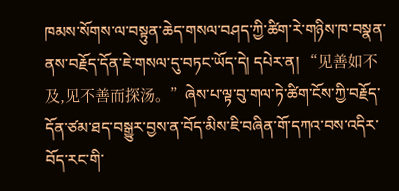ཁམས་སོགས་ལ་བསྟུན་ཆེད་གསལ་བཤད་ཀྱི་ཚིག་རེ་གཉིས་ཁ་བསྣན་ནས་བརྗོད་དོན་ཇེ་གསལ་དུ་བཏང་ཡོད་དེ། དཔེར་ན། “见善如不及,见不善而探汤。”ཞེས་པ་ལྟ་བུ་གལ་ཏེ་ཚིག་ངོས་ཀྱི་བརྗོད་དོན་ཙམ་ཐད་བསྒྱུར་བྱས་ན་བོད་མིས་ཇི་བཞིན་གོ་དཀའ་བས་འདིར་བོད་རང་གི་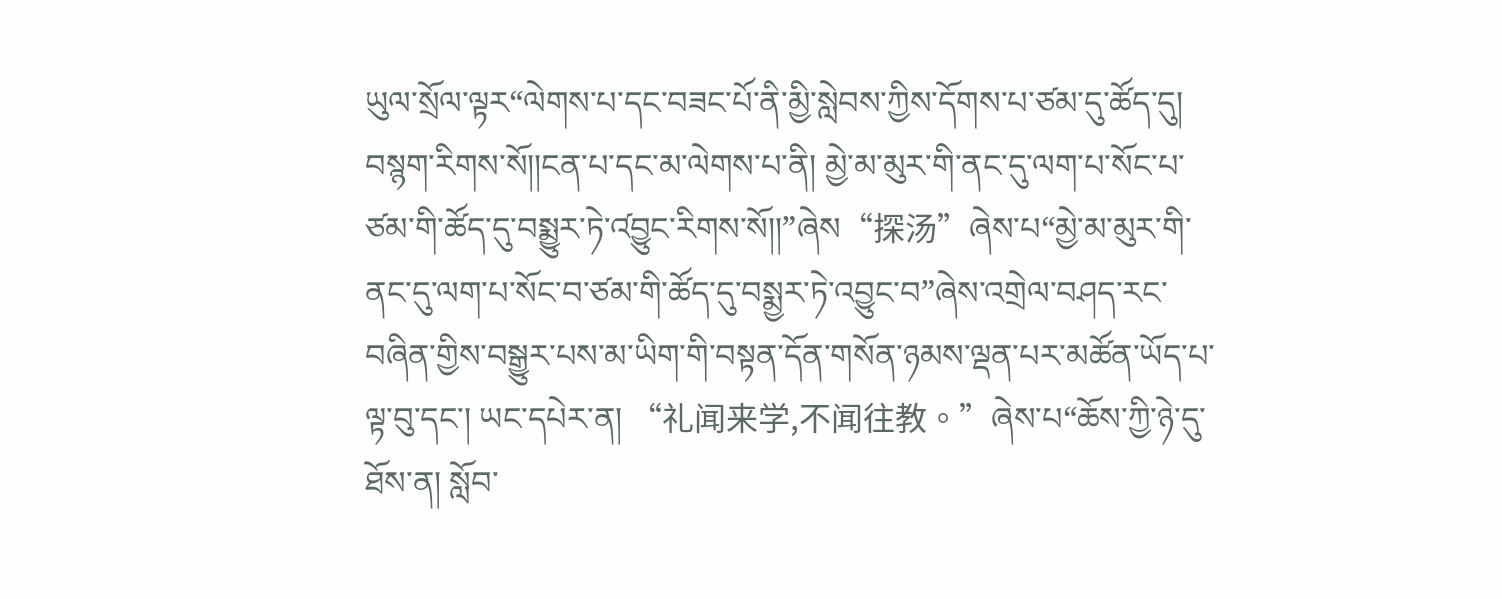ཡུལ་སྲོལ་ལྟར“ལེགས་པ་དང་བཟང་པོ་ནི་མྱི་སླེབས་ཀྱིས་དོགས་པ་ཙམ་དུ་ཚོད་དུ། བསྙག་རིགས་སོ།།ངན་པ་དང་མ་ལེགས་པ་ནི། མྱེ་མ་མུར་གི་ནང་དུ་ལག་པ་སོང་པ་ཙམ་གི་ཚོད་དུ་བསྨྱུར་ཏེ་འ༹བྱུང་རིགས་སོ།།”ཞེས“探汤”ཞེས་པ“མྱེ་མ་མུར་གི་ནང་དུ་ལག་པ་སོང་བ་ཙམ་གི་ཚོད་དུ་བསྨྱར་ཏེ་འབྱུང་བ”ཞེས་འགྲེལ་བཤད་རང་བཞིན་གྱིས་བསྒྱུར་པས་མ་ཡིག་གི་བསྟན་དོན་གསོན་ཉམས་ལྡན་པར་མཚོན་ཡོད་པ་ལྟ་བུ་དང་། ཡང་དཔེར་ན། “礼闻来学,不闻往教。”ཞེས་པ“ཆོས་ཀྱི་ཉེ་དུ་ཐོས་ན། སློབ་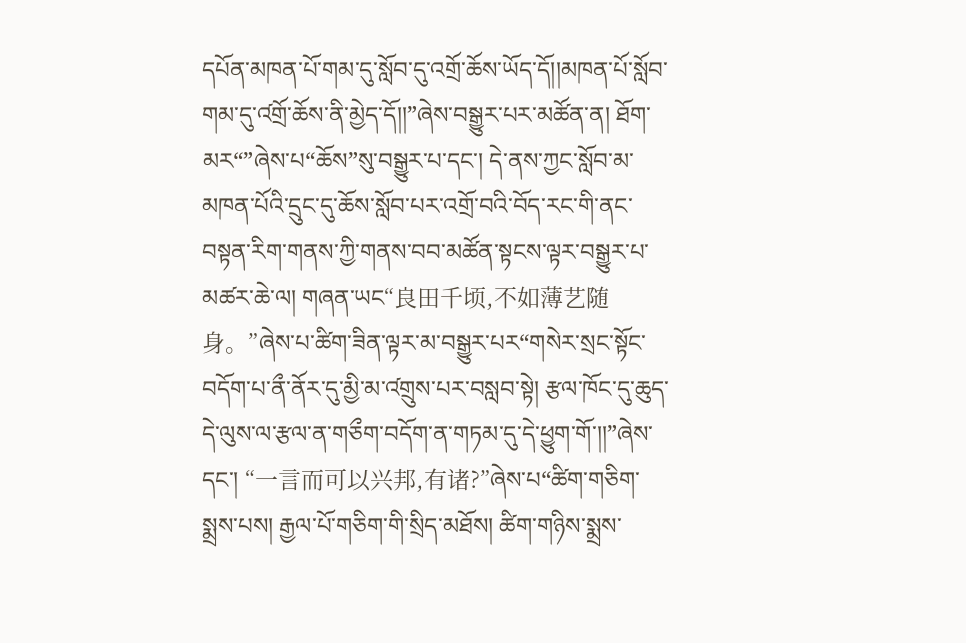དཔོན་མཁན་པོ་གམ་དུ་སློབ་དུ་འགྲོ་ཆོས་ཡོད་དོ།།མཁན་པོ་སློབ་གམ་དུ་འ༹གྲོ་ཆོས་ནི་མྱེད་དོ།།”ཞེས་བསྒྱུར་པར་མཚོན་ན། ཐོག་མར“”ཞེས་པ“ཆོས”སུ་བསྒྱུར་པ་དང་། དེ་ནས་ཀྱང་སློབ་མ་མཁན་པོའི་དྲུང་དུ་ཆོས་སློབ་པར་འགྲོ་བའི་བོད་རང་གི་ནང་བསྟན་རིག་གནས་ཀྱི་གནས་བབ་མཚོན་སྟངས་ལྟར་བསྒྱུར་པ་མཚར་ཆེ་ལ། གཞན་ཡང“良田千顷,不如薄艺随身。”ཞེས་པ་ཚིག་ཟིན་ལྟར་མ་བསྒྱུར་པར“གསེར་སྲང་སྟོང་བདོག་པ་ནྀ་ནོར་དུ་མྱི་མ་འ༹གྲུས་པར་བསླབ་སྟེ། རྩལ་ཁོང་དུ་ཆུད་དེ་ལུས་ལ་རྩལ་ན་གཅྀག་བདོག་ན་གཏམ་དུ་དེ་ཕྱུག་གོ་།།”ཞེས་དང་། “一言而可以兴邦,有诸?”ཞེས་པ“ཚིག་གཅིག་སྨྲས་པས། རྒྱལ་པོ་གཅིག་གི་སྲིད་མཐོས། ཚིག་གཉིས་སྨྲས་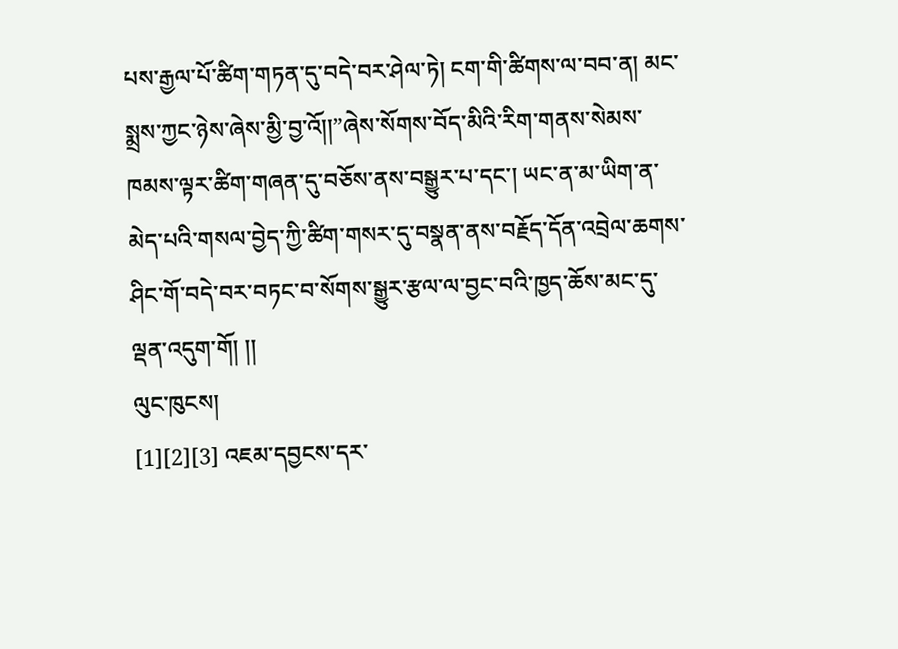པས་རྒྱལ་པོ་ཚིག་གཏན་དུ་བདེ་བར་ཤེལ་ཏེ། ངག་གི་ཚིགས་ལ་བབ་ན། མང་སྨྲས་ཀྱང་ཉེས་ཞེས་མྱི་བྱ་འོ།།”ཞེས་སོགས་བོད་མིའི་རིག་གནས་སེམས་ཁམས་ལྟར་ཚིག་གཞན་དུ་བཅོས་ནས་བསྒྱུར་པ་དང་། ཡང་ན་མ་ཡིག་ན་མེད་པའི་གསལ་བྱེད་ཀྱི་ཚིག་གསར་དུ་བསྣན་ནས་བརྗོད་དོན་འབྲེལ་ཆགས་ཤིང་གོ་བདེ་བར་བཏང་བ་སོགས་སྒྱུར་རྩལ་ལ་བྱང་བའི་ཁྱད་ཆོས་མང་དུ་ལྡན་འདུག་གོ། །།
ལུང་ཁུངས།
[1][2][3] འཇམ་དབྱངས་དར་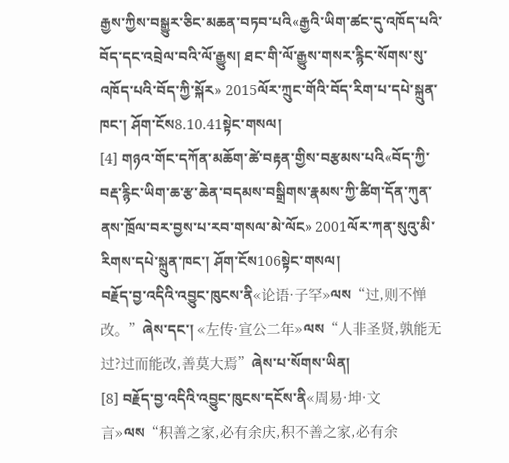རྒྱས་ཀྱིས་བསྒྱུར་ཅིང་མཆན་བཏབ་པའི«རྒྱའི་ཡིག་ཚང་དུ་འཁོད་པའི་བོད་དང་འབྲེལ་བའི་ལོ་རྒྱུས། ཐང་གི་ལོ་རྒྱུས་གསར་རྙིང་སོགས་སུ་འཁོད་པའི་བོད་ཀྱི་སྐོར» 2015ལོར་ཀྲུང་གོའི་བོད་རིག་པ་དཔེ་སྐྲུན་ཁང་། ཤོག་ངོས8.10.41སྟེང་གསལ།
[4] གཉའ་གོང་དཀོན་མཆོག་ཚེ་བརྟན་གྱིས་བརྩམས་པའི«བོད་ཀྱི་བརྡ་རྙིང་ཡིག་ཆ་རྩ་ཆེན་བདམས་བསྒྲིགས་རྣམས་ཀྱི་ཚིག་དོན་ཀུན་ནས་ཁྲོལ་བར་བྱས་པ་རབ་གསལ་མེ་ལོང» 2001ལོར་ཀན་སུའུ་མི་རིགས་དཔེ་སྐྲུན་ཁང་། ཤོག་ངོས106སྟེང་གསལ།
བརྗོད་བྱ་འདིའི་འབྱུང་ཁུངས་ནི«论语·子罕»ལས“过,则不惮改。”ཞེས་དང་། «左传·宣公二年»ལས“人非圣贤,孰能无过?过而能改,善莫大焉”ཞེས་པ་སོགས་ཡིན།
[8] བརྗོད་བྱ་འདིའི་འབྱུང་ཁུངས་དངོས་ནི«周易·坤·文言»ལས“积善之家,必有余庆,积不善之家,必有余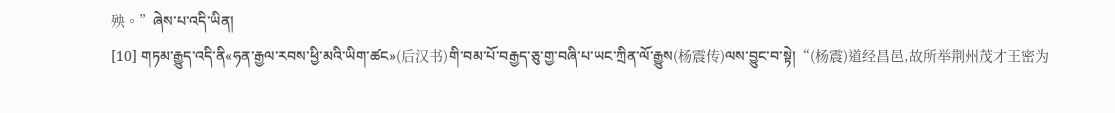殃。”ཞེས་པ་འདི་ཡིན།
[10] གཏམ་རྒྱུད་འདི་ནི«ཧན་རྒྱལ་རབས་ཕྱི་མའི་ཡིག་ཚང»(后汉书)གི་བམ་པོ་བརྒྱད་ཅུ་གྱ་བཞི་པ་ཡང་ཀྲིན་ལོ་རྒྱུས(杨震传)ལས་བྱུང་བ་སྟེ།“(杨震)道经昌邑,故所举荆州茂才王密为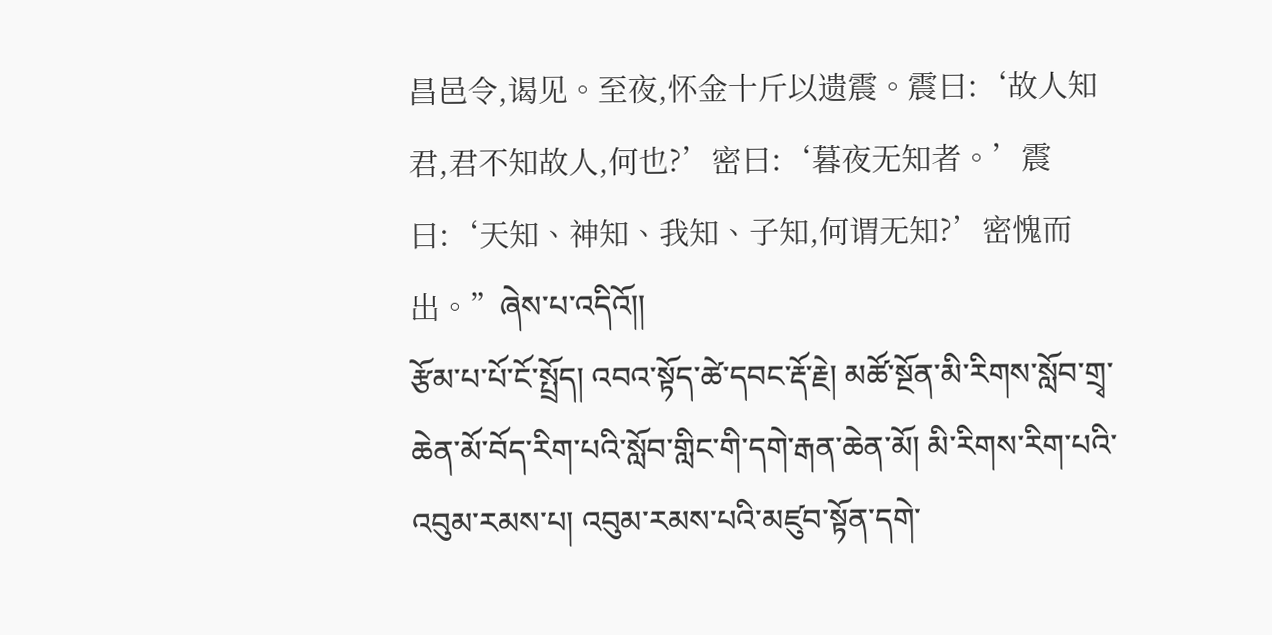昌邑令,谒见。至夜,怀金十斤以遗震。震曰:‘故人知君,君不知故人,何也?’密曰:‘暮夜无知者。’震曰:‘天知、神知、我知、子知,何谓无知?’密愧而出。”ཞེས་པ་འདིའོ།།
རྩོམ་པ་པོ་ངོ་སྤྲོད། འབའ་སྟོད་ཚེ་དབང་རྡོ་རྗེ། མཚོ་སྔོན་མི་རིགས་སློབ་གྲྭ་ཆེན་མོ་བོད་རིག་པའི་སློབ་གླིང་གི་དགེ་རྒན་ཆེན་མོ། མི་རིགས་རིག་པའི་འབུམ་རམས་པ། འབུམ་རམས་པའི་མཛུབ་སྟོན་དགེ་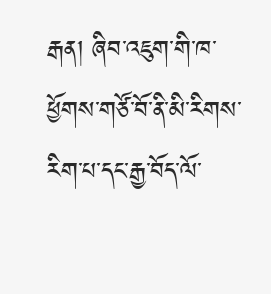རྒན། ཞིབ་འཇུག་གི་ཁ་ཕྱོགས་གཙོ་བོ་ནི་མི་རིགས་རིག་པ་དང་རྒྱ་བོད་ལོ་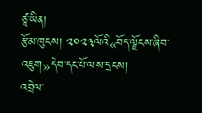ཙཱ་ཡིན།
རྩོམ་ཁུངས། ༢༠༢༣ལོའི«བོད་ལྗོངས་ཞིབ་འཇུག»དེབ་དང་པོ་ལས་དྲངས།
འབྲེལ་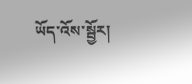ཡོད་འོས་སྦྱོར།